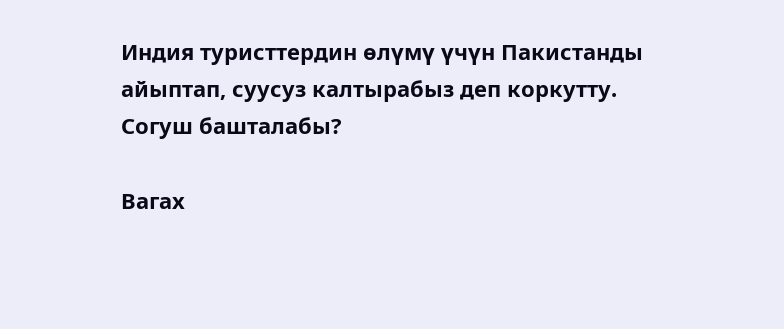Индия туристтердин өлүмү үчүн Пакистанды айыптап, суусуз калтырабыз деп коркутту. Согуш башталабы?

Вагах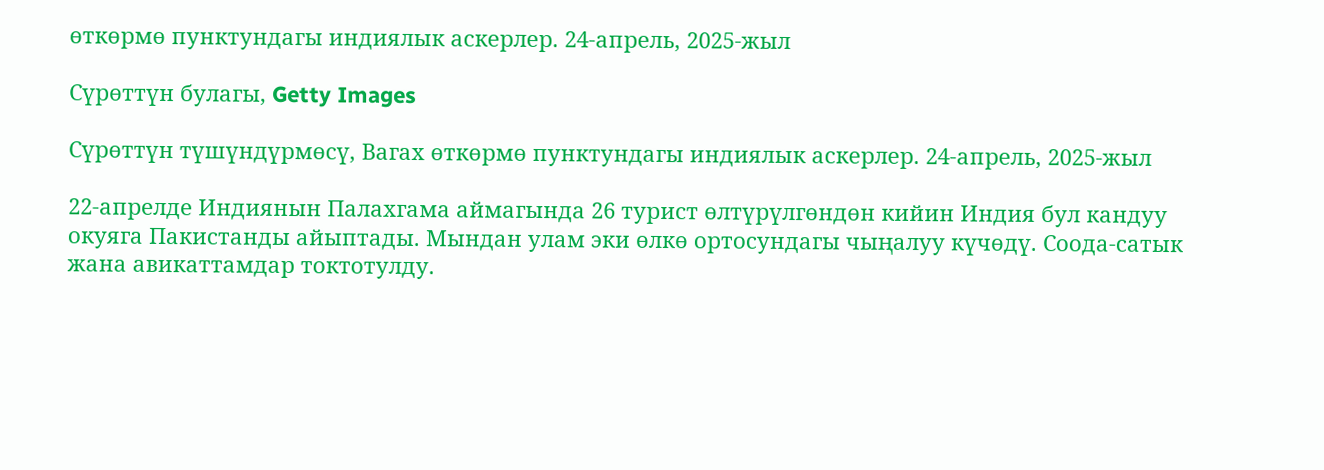өткөрмө пунктундагы индиялык аскерлер. 24-апрель, 2025-жыл

Сүрөттүн булагы, Getty Images

Сүрөттүн түшүндүрмөсү, Вагах өткөрмө пунктундагы индиялык аскерлер. 24-апрель, 2025-жыл

22-апрелде Индиянын Палахгама аймагында 26 турист өлтүрүлгөндөн кийин Индия бул кандуу окуяга Пакистанды айыптады. Мындан улам эки өлкө ортосундагы чыңалуу күчөдү. Соода-сатык жана авикаттамдар токтотулду.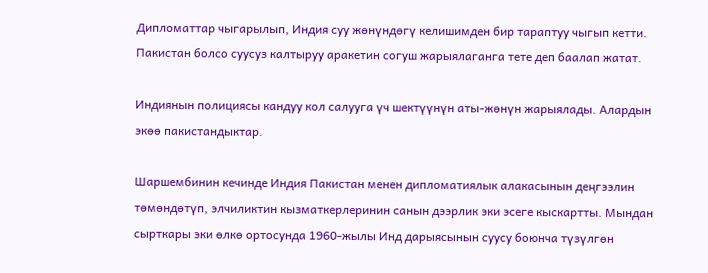Дипломаттар чыгарылып, Индия суу жөнүндөгү келишимден бир тараптуу чыгып кетти. Пакистан болсо суусуз калтыруу аракетин согуш жарыялаганга тете деп баалап жатат.

Индиянын полициясы кандуу кол салууга үч шектүүнүн аты-жөнүн жарыялады. Алардын экөө пакистандыктар.

Шаршембинин кечинде Индия Пакистан менен дипломатиялык алакасынын деңгээлин төмөндөтүп, элчиликтин кызматкерлеринин санын дээрлик эки эсеге кыскартты. Мындан сырткары эки өлкө ортосунда 1960-жылы Инд дарыясынын суусу боюнча түзүлгөн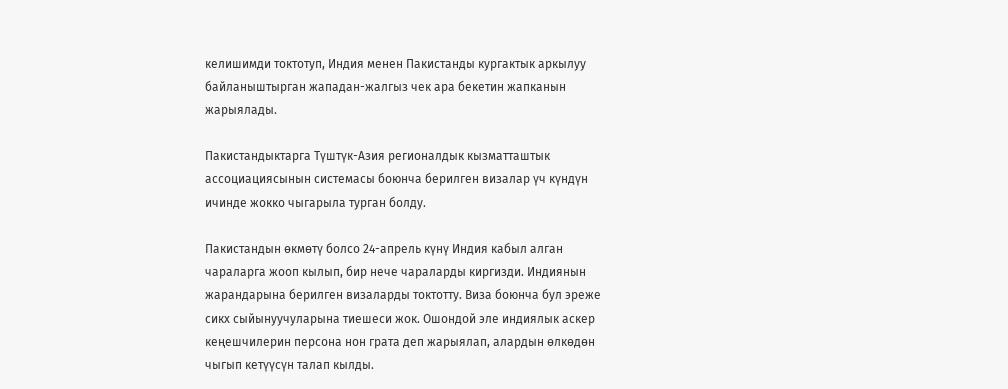келишимди токтотуп, Индия менен Пакистанды кургактык аркылуу байланыштырган жападан-жалгыз чек ара бекетин жапканын жарыялады.

Пакистандыктарга Түштүк-Азия регионалдык кызматташтык ассоциациясынын системасы боюнча берилген визалар үч күндүн ичинде жокко чыгарыла турган болду.

Пакистандын өкмөтү болсо 24-апрель күнү Индия кабыл алган чараларга жооп кылып, бир нече чараларды киргизди. Индиянын жарандарына берилген визаларды токтотту. Виза боюнча бул эреже сикх сыйынуучуларына тиешеси жок. Ошондой эле индиялык аскер кеңешчилерин персона нон грата деп жарыялап, алардын өлкөдөн чыгып кетүүсүн талап кылды.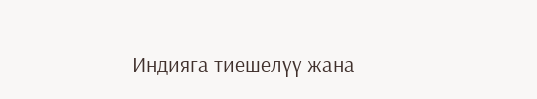Индияга тиешелүү жана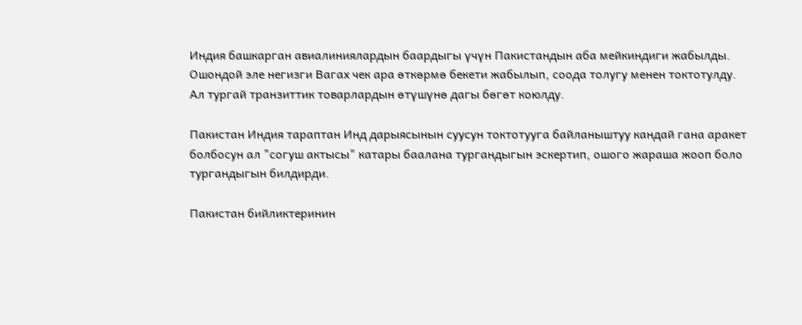Индия башкарган авиалиниялардын баардыгы үчүн Пакистандын аба мейкиндиги жабылды. Ошондой эле негизги Вагах чек ара өткөрмө бекети жабылып, соода толугу менен токтотулду. Ал тургай транзиттик товарлардын өтүшүнө дагы бөгөт коюлду.

Пакистан Индия тараптан Инд дарыясынын суусун токтотууга байланыштуу кандай гана аракет болбосун ал "согуш актысы" катары баалана тургандыгын эскертип, ошого жараша жооп боло тургандыгын билдирди.

Пакистан бийликтеринин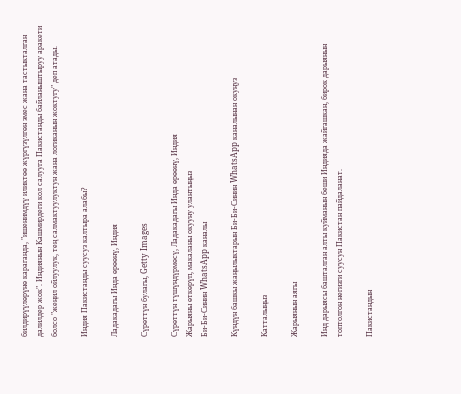билдирүүлөрүнө караганда, "ишенимдүү иликтөө жүргүзүлгөн эмес жана тастыкталган далилдер жок". Индиянын Кашмирдеги кол салууга Пакистанды байланыштыруу аракети болсо "жеңил ойлуулук, тең салмактуулуктун жана логиканын жоктугу" деп атады.

Индия Пакистанды суусуз калтыра алабы?

Ладакадагы Инда өрөөнү, Индия

Сүрөттүн булагы, Getty Images

Сүрөттүн түшүндүрмөсү, Ладакадагы Инда өрөөнү, Индия
Жарыяны өткөрүп, макаланы окууну улантыңыз
Би-Би-Синин WhatsApp каналы

Күндүн башкы жаңылыктарын Би-Би-Синин WhatsApp каналынан окуңуз

Катталыңыз

Жарыянын аягы

Инд дарыясы башталган алты куйманын беши Индияда жайгашкан, бирок дарыянын топтолгон негизги суусун Пакистан пайдаланат.

Пакистандын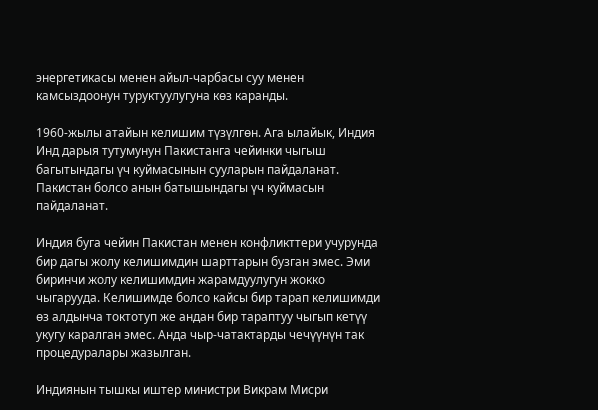энергетикасы менен айыл-чарбасы суу менен камсыздоонун туруктуулугуна көз каранды.

1960-жылы атайын келишим түзүлгөн. Ага ылайык, Индия Инд дарыя тутумунун Пакистанга чейинки чыгыш багытындагы үч куймасынын сууларын пайдаланат. Пакистан болсо анын батышындагы үч куймасын пайдаланат.

Индия буга чейин Пакистан менен конфликттери учурунда бир дагы жолу келишимдин шарттарын бузган эмес. Эми биринчи жолу келишимдин жарамдуулугун жокко чыгарууда. Келишимде болсо кайсы бир тарап келишимди өз алдынча токтотуп же андан бир тараптуу чыгып кетүү укугу каралган эмес. Анда чыр-чатактарды чечүүнүн так процедуралары жазылган.

Индиянын тышкы иштер министри Викрам Мисри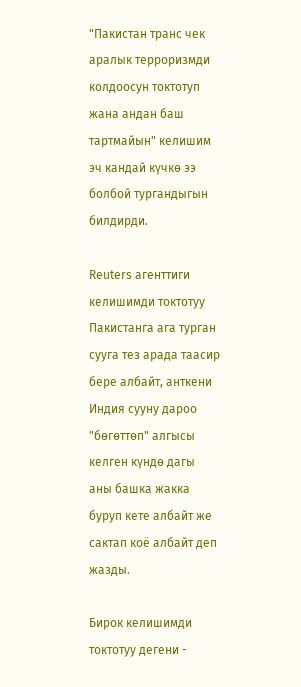"Пакистан транс чек аралык терроризмди колдоосун токтотуп жана андан баш тартмайын" келишим эч кандай күчкө ээ болбой тургандыгын билдирди.

Reuters агенттиги келишимди токтотуу Пакистанга ага турган сууга тез арада таасир бере албайт, анткени Индия сууну дароо "бөгөттөп" алгысы келген күндө дагы аны башка жакка буруп кете албайт же сактап коё албайт деп жазды.

Бирок келишимди токтотуу дегени -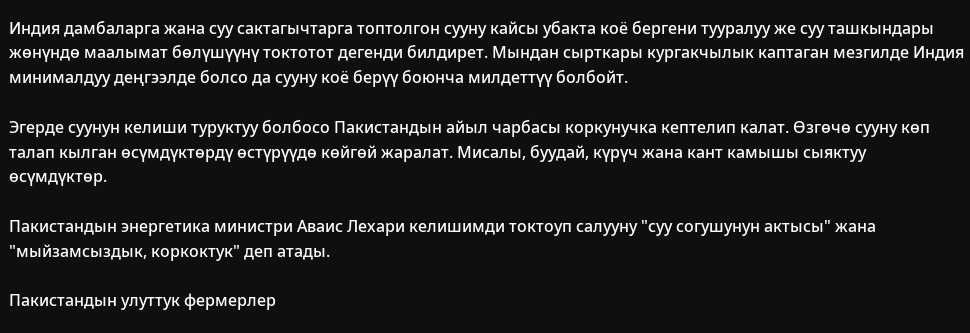Индия дамбаларга жана суу сактагычтарга топтолгон сууну кайсы убакта коё бергени тууралуу же суу ташкындары жөнүндө маалымат бөлүшүүнү токтотот дегенди билдирет. Мындан сырткары кургакчылык каптаган мезгилде Индия минималдуу деңгээлде болсо да сууну коё берүү боюнча милдеттүү болбойт.

Эгерде суунун келиши туруктуу болбосо Пакистандын айыл чарбасы коркунучка кептелип калат. Өзгөчө сууну көп талап кылган өсүмдүктөрдү өстүрүүдө көйгөй жаралат. Мисалы, буудай, күрүч жана кант камышы сыяктуу өсүмдүктөр.

Пакистандын энергетика министри Аваис Лехари келишимди токтоуп салууну "суу согушунун актысы" жана "мыйзамсыздык, коркоктук" деп атады.

Пакистандын улуттук фермерлер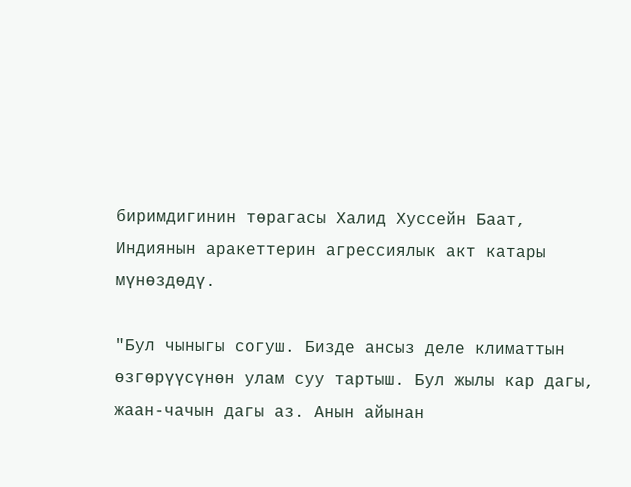биримдигинин төрагасы Халид Хуссейн Баат, Индиянын аракеттерин агрессиялык акт катары мүнөздөдү.

"Бул чыныгы согуш. Бизде ансыз деле климаттын өзгөрүүсүнөн улам суу тартыш. Бул жылы кар дагы, жаан-чачын дагы аз. Анын айынан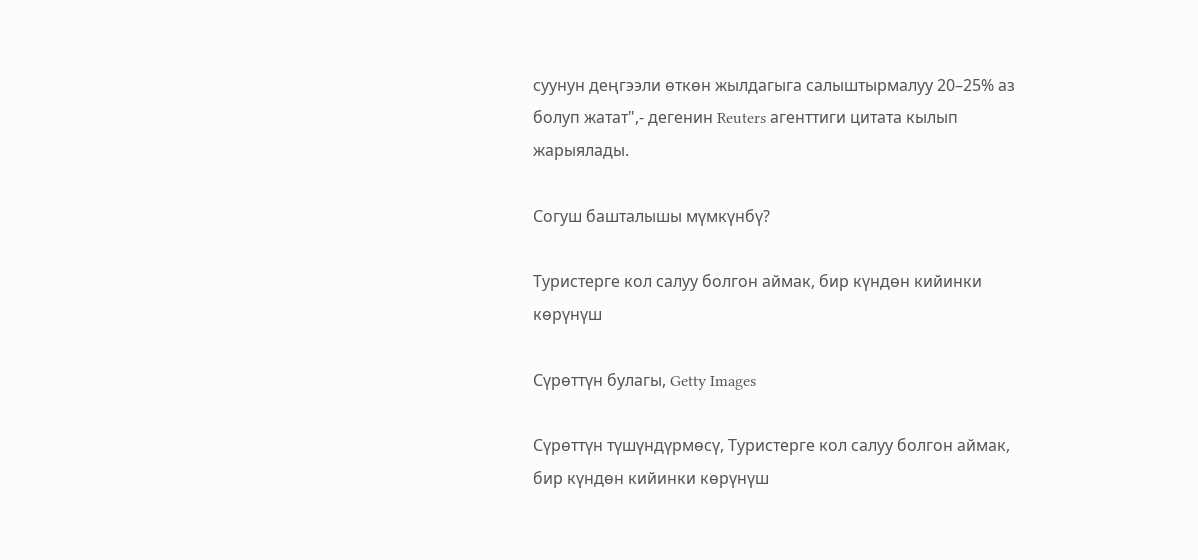суунун деңгээли өткөн жылдагыга салыштырмалуу 20–25% аз болуп жатат",- дегенин Reuters агенттиги цитата кылып жарыялады.

Согуш башталышы мүмкүнбү?

Туристерге кол салуу болгон аймак, бир күндөн кийинки көрүнүш

Сүрөттүн булагы, Getty Images

Сүрөттүн түшүндүрмөсү, Туристерге кол салуу болгон аймак, бир күндөн кийинки көрүнүш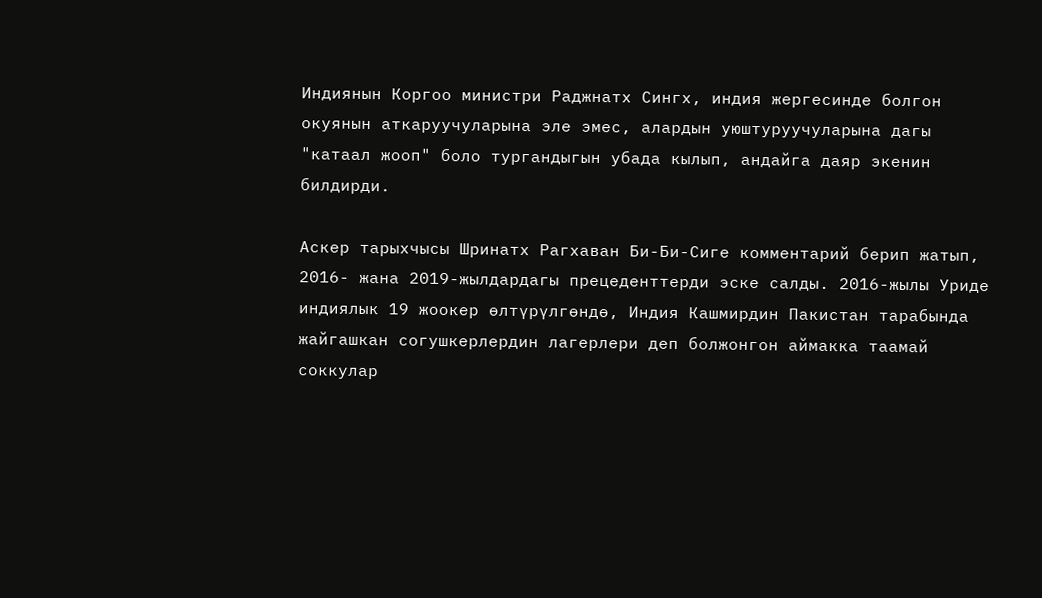Индиянын Коргоо министри Раджнатх Сингх, индия жергесинде болгон окуянын аткаруучуларына эле эмес, алардын уюштуруучуларына дагы "катаал жооп" боло тургандыгын убада кылып, андайга даяр экенин билдирди.

Аскер тарыхчысы Шринатх Рагхаван Би-Би-Сиге комментарий берип жатып, 2016- жана 2019-жылдардагы прецеденттерди эске салды. 2016-жылы Уриде индиялык 19 жоокер өлтүрүлгөндө, Индия Кашмирдин Пакистан тарабында жайгашкан согушкерлердин лагерлери деп болжонгон аймакка таамай соккулар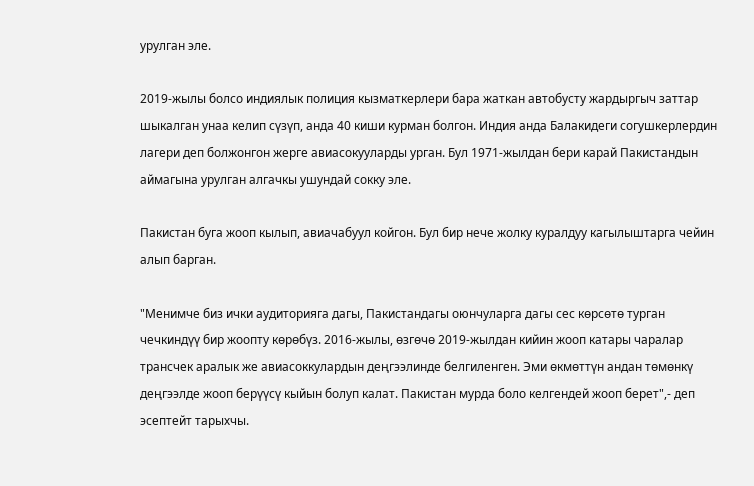урулган эле.

2019-жылы болсо индиялык полиция кызматкерлери бара жаткан автобусту жардыргыч заттар шыкалган унаа келип сүзүп, анда 40 киши курман болгон. Индия анда Балакидеги согушкерлердин лагери деп болжонгон жерге авиасокууларды урган. Бул 1971-жылдан бери карай Пакистандын аймагына урулган алгачкы ушундай сокку эле.

Пакистан буга жооп кылып, авиачабуул койгон. Бул бир нече жолку куралдуу кагылыштарга чейин алып барган.

"Менимче биз ички аудиторияга дагы, Пакистандагы оюнчуларга дагы сес көрсөтө турган чечкиндүү бир жоопту көрөбүз. 2016-жылы, өзгөчө 2019-жылдан кийин жооп катары чаралар трансчек аралык же авиасоккулардын деңгээлинде белгиленген. Эми өкмөттүн андан төмөнкү деңгээлде жооп берүүсү кыйын болуп калат. Пакистан мурда боло келгендей жооп берет",- деп эсептейт тарыхчы.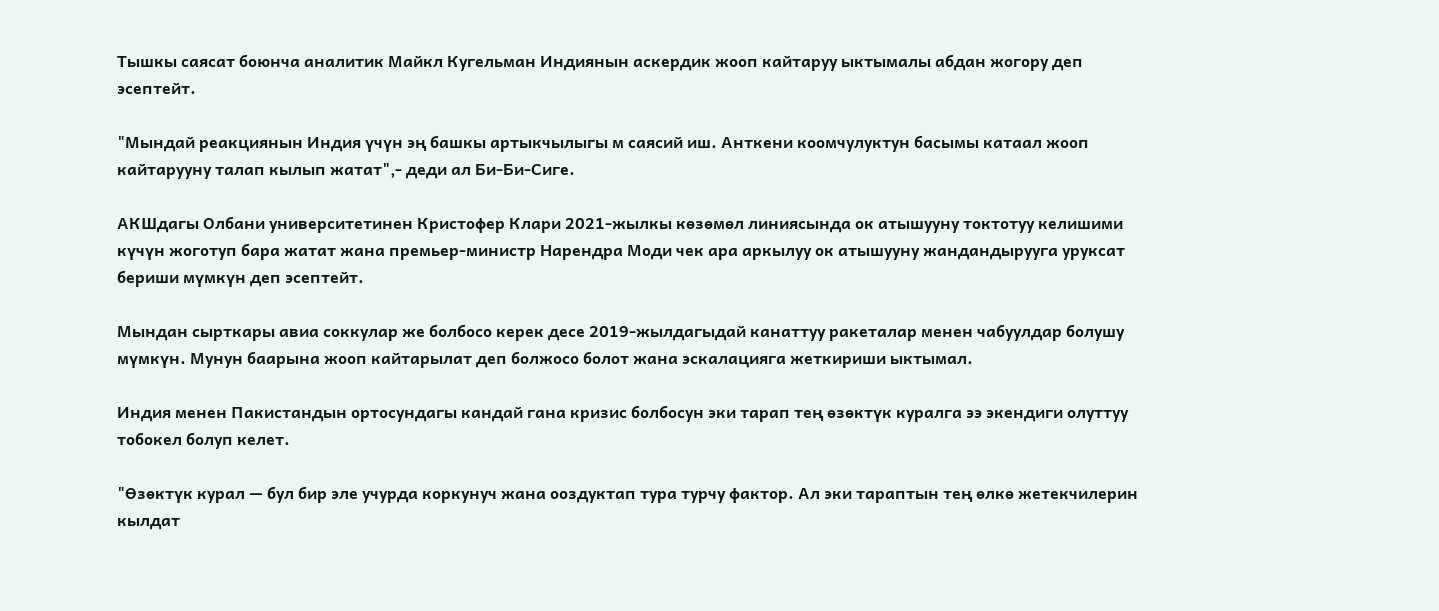Тышкы саясат боюнча аналитик Майкл Кугельман Индиянын аскердик жооп кайтаруу ыктымалы абдан жогору деп эсептейт.

"Мындай реакциянын Индия үчүн эң башкы артыкчылыгы м саясий иш. Анткени коомчулуктун басымы катаал жооп кайтарууну талап кылып жатат",- деди ал Би-Би-Сиге.

АКШдагы Олбани университетинен Кристофер Клари 2021-жылкы көзөмөл линиясында ок атышууну токтотуу келишими күчүн жоготуп бара жатат жана премьер-министр Нарендра Моди чек ара аркылуу ок атышууну жандандырууга уруксат бериши мүмкүн деп эсептейт.

Мындан сырткары авиа соккулар же болбосо керек десе 2019-жылдагыдай канаттуу ракеталар менен чабуулдар болушу мүмкүн. Мунун баарына жооп кайтарылат деп болжосо болот жана эскалацияга жеткириши ыктымал.

Индия менен Пакистандын ортосундагы кандай гана кризис болбосун эки тарап тең өзөктүк куралга ээ экендиги олуттуу тобокел болуп келет.

"Өзөктүк курал — бул бир эле учурда коркунуч жана ооздуктап тура турчу фактор. Ал эки тараптын тең өлкө жетекчилерин кылдат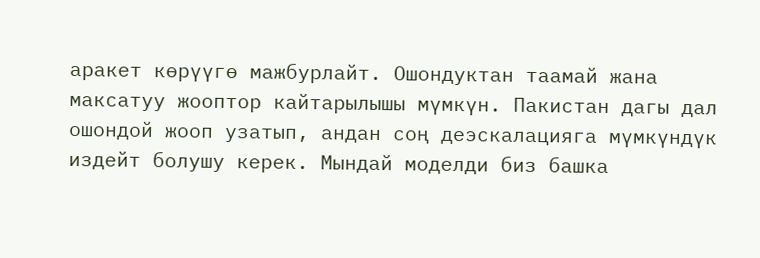аракет көрүүгө мажбурлайт. Ошондуктан таамай жана максатуу жооптор кайтарылышы мүмкүн. Пакистан дагы дал ошондой жооп узатып, андан соң деэскалацияга мүмкүндүк издейт болушу керек. Мындай моделди биз башка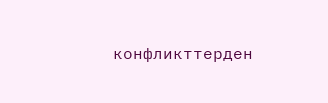конфликттерден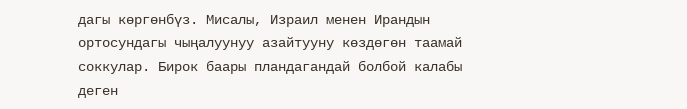дагы көргөнбүз. Мисалы, Израил менен Ирандын ортосундагы чыңалуунуу азайтууну көздөгөн таамай соккулар. Бирок баары пландагандай болбой калабы деген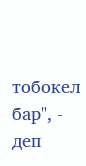тобокел бар", - деп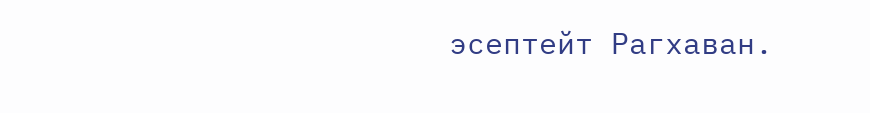эсептейт Рагхаван.